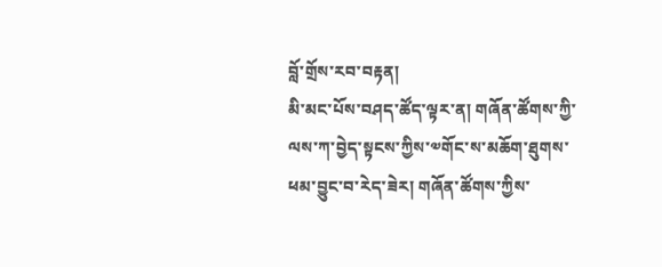བློ་གྲོས་རབ་བརྟན།
མི་མང་པོས་བཤད་ཚོད་ལྟར་ན། གཞོན་ཚོགས་ཀྱི་ལས་ཀ་བྱེད་སྟངས་ཀྱིས་༧གོང་ས་མཆོག་ཐུགས་ཕམ་བྱུང་བ་རེད་ཟེར། གཞོན་ཚོགས་ཀྱིས་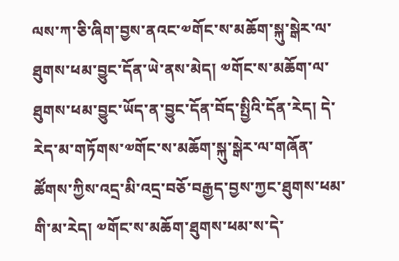ལས་ཀ་ཅི་ཞིག་བྱས་ནའང་༧གོང་ས་མཆོག་སྐུ་སྒེར་ལ་ཐུགས་ཕམ་བྱུང་དོན་ཡེ་ནས་མེད། ༧གོང་ས་མཆོག་ལ་ཐུགས་ཕམ་བྱུང་ཡོད་ན་བྱུང་དོན་བོད་སྤྱིའི་དོན་རེད། དེ་རེད་མ་གཏོགས་༧གོང་ས་མཆོག་སྐུ་སྒེར་ལ་གཞོན་ཚོགས་ཀྱིས་འདྲ་མི་འདྲ་བཅོ་བརྒྱད་བྱས་ཀྱང་ཐུགས་ཕམ་གི་མ་རེད། ༧གོང་ས་མཆོག་ཐུགས་ཕམ་ས་དེ་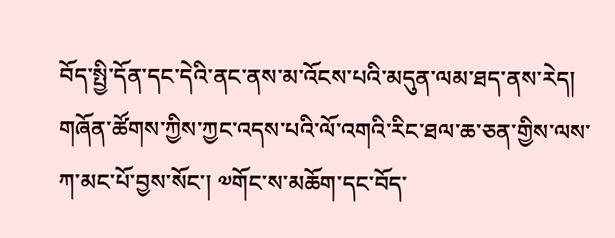བོད་སྤྱི་དོན་དང་དེའི་ནང་ནས་མ་འོངས་པའི་མདུན་ལམ་ཐད་ནས་རེད།
གཞོན་ཚོགས་ཀྱིས་ཀྱང་འདས་པའི་ལོ་འགའི་རིང་ཐལ་ཆ་ཅན་གྱིས་ལས་ཀ་མང་པོ་བྱས་སོང་། ༧གོང་ས་མཆོག་དང་བོད་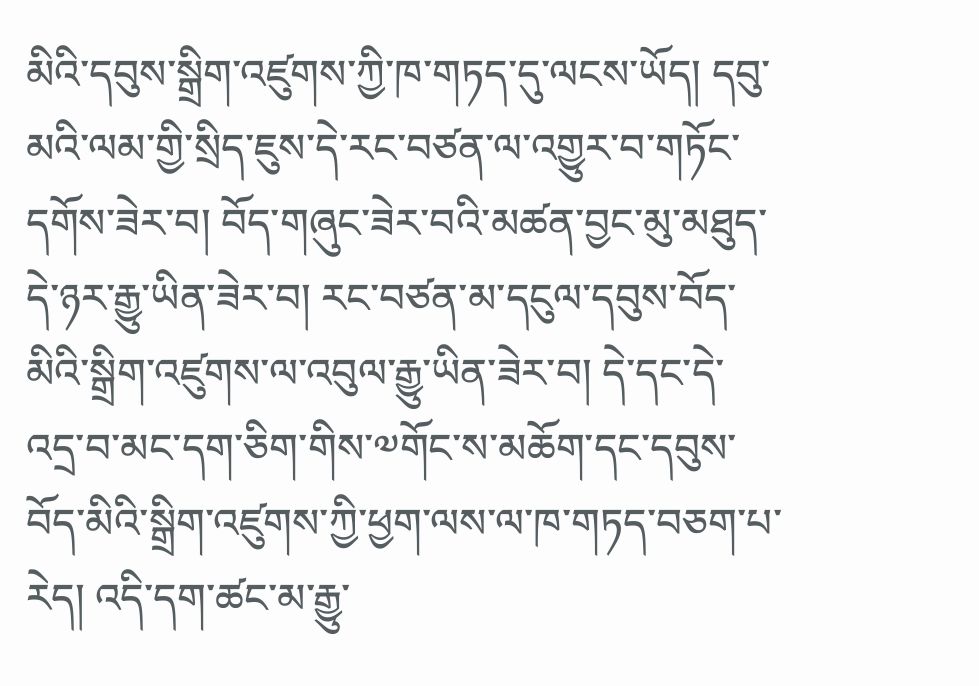མིའི་དབུས་སྒྲིག་འཛུགས་ཀྱི་ཁ་གཏད་དུ་ལངས་ཡོད། དབུ་མའི་ལམ་གྱི་སྲིད་ཇུས་དེ་རང་བཙན་ལ་འགྱུར་བ་གཏོང་དགོས་ཟེར་བ། བོད་གཞུང་ཟེར་བའི་མཚན་བྱང་མུ་མཐུད་དེ་ཉར་རྒྱུ་ཡིན་ཟེར་བ། རང་བཙན་མ་དངུལ་དབུས་བོད་མིའི་སྒྲིག་འཛུགས་ལ་འབུལ་རྒྱུ་ཡིན་ཟེར་བ། དེ་དང་དེ་འདྲ་བ་མང་དག་ཅིག་གིས་༧གོང་ས་མཆོག་དང་དབུས་བོད་མིའི་སྒྲིག་འཛུགས་ཀྱི་ཕྱག་ལས་ལ་ཁ་གཏད་བཅག་པ་རེད། འདི་དག་ཚང་མ་རྒྱུ་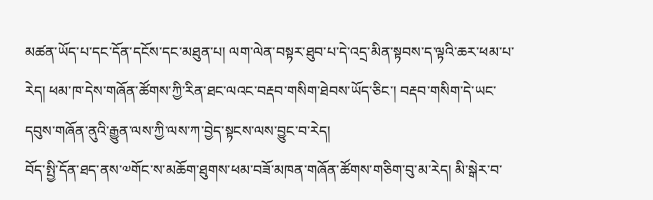མཚན་ཡོད་པ་དང་དོན་དངོས་དང་མཐུན་པ། ལག་ལེན་བསྟར་ཐུབ་པ་དེ་འདྲ་མིན་སྟབས་ད་ལྟའི་ཆར་ཕམ་པ་རེད། ཕམ་ཁ་དེས་གཞོན་ཚོགས་ཀྱི་རིན་ཐང་ལའང་བརྡབ་གསིག་ཐེབས་ཡོད་ཅིང་། བརྡབ་གསིག་དེ་ཡང་དབུས་གཞོན་ནུའི་རྒྱུན་ལས་ཀྱི་ལས་ཀ་བྱེད་སྟངས་ལས་བྱུང་བ་རེད།
བོད་སྤྱི་དོན་ཐད་ནས་༧གོང་ས་མཆོག་ཐུགས་ཕམ་བཟོ་མཁན་གཞོན་ཚོགས་གཅིག་བུ་མ་རེད། མི་སྒེར་བ་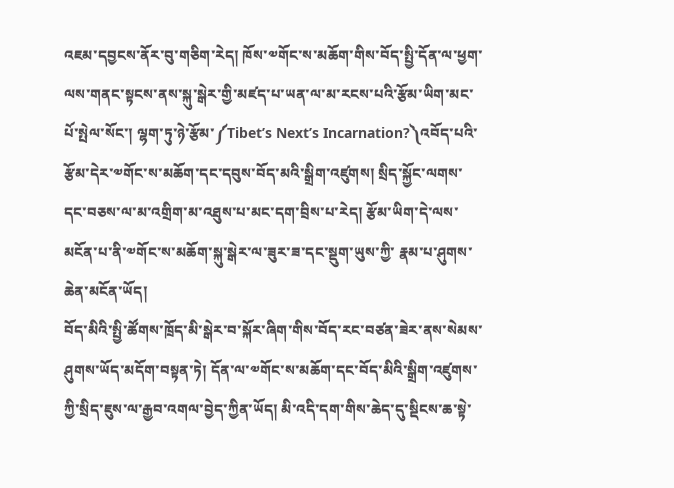འཇམ་དབྱངས་ནོར་བུ་གཅིག་རེད། ཁོས་༧གོང་ས་མཆོག་གིས་བོད་སྤྱི་དོན་ལ་ཕྱག་ལས་གནང་སྟངས་ནས་སྐུ་སྒེར་གྱི་མཛད་པ་ཡན་ལ་མ་རངས་པའི་རྩོམ་ཡིག་མང་པོ་སྤེལ་སོང་། ལྷག་ཏུ་ཉེ་རྩོམ་༼Tibet’s Next’s Incarnation?༽འབོད་པའི་རྩོམ་དེར་༧གོང་ས་མཆོག་དང་དབུས་བོད་མའི་སྒྲིག་འཛུགས། སྲིད་སྐྱོང་ལགས་དང་བཅས་ལ་མ་འགྲིག་མ་འཐུས་པ་མང་དག་བྲིས་པ་རེད། རྩོམ་ཡིག་དེ་ལས་མངོན་པ་ནི་༧གོང་ས་མཆོག་སྐུ་སྒེར་ལ་ཟུར་ཟ་དང་སྡུག་ཡུས་ཀྱི་ རྣམ་པ་ཤུགས་ཆེན་མངོན་ཡོད།
བོད་མིའི་སྤྱི་ཚོགས་ཁྲོད་མི་སྒེར་བ་སྐོར་ཞིག་གིས་བོད་རང་བཙན་ཟེར་ནས་སེམས་ཤུགས་ཡོད་མདོག་བསྟན་ཏེ། དོན་ལ་༧གོང་ས་མཆོག་དང་བོད་མིའི་སྒྲིག་འཛུགས་ཀྱི་སྲིད་ཇུས་ལ་རྒྱབ་འགལ་བྱེད་ཀྱིན་ཡོད། མི་འདི་དག་གིས་ཆེད་དུ་སྡིངས་ཆ་སྟེ་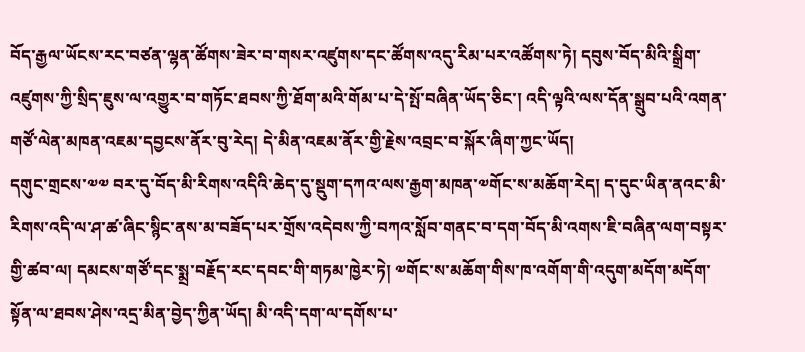བོད་རྒྱལ་ཡོངས་རང་བཙན་ལྷན་ཚོགས་ཟེར་བ་གསར་འཛུགས་དང་ཚོགས་འདུ་རིམ་པར་འཚོགས་ཏེ། དབུས་བོད་མིའི་སྒྲིག་འཛུགས་ཀྱི་སྲིད་ཇུས་ལ་འགྱུར་བ་གཏོང་ཐབས་ཀྱི་ཐོག་མའི་གོམ་པ་དེ་སྤོ་བཞིན་ཡོད་ཅིང་། འདི་ལྟའི་ལས་དོན་སྒྲུབ་པའི་འགན་གཙོ་ལེན་མཁན་འཇམ་དབྱངས་ནོར་བུ་རེད། དེ་མིན་འཇམ་ནོར་གྱི་རྗེས་འབྲང་བ་སྐོར་ཞིག་ཀྱང་ཡོད།
དགུང་གྲངས་༧༧ བར་དུ་བོད་མི་རིགས་འདིའི་ཆེད་དུ་སྡུག་དཀའ་ལས་རྒྱག་མཁན་༧གོང་ས་མཆོག་རེད། ད་དུང་ཡིན་ནའང་མི་རིགས་འདི་ལ་ཤ་ཚ་ཞིང་སྙིང་ནས་མ་བཟོད་པར་གྲོས་འདེབས་ཀྱི་བཀའ་སློབ་གནང་བ་དག་བོད་མི་འགས་ཇི་བཞིན་ལག་བསྟར་གྱི་ཚབ་ལ། དམངས་གཙོ་དང་སྨྲ་བརྗོད་རང་དབང་གི་གཏམ་ཁྱེར་ཏེ། ༧གོང་ས་མཆོག་གིས་ཁ་འགོག་གི་འདུག་མདོག་མདོག་སྟོན་ལ་ཐབས་ཤེས་འདྲ་མིན་བྱེད་ཀྱིན་ཡོད། མི་འདི་དག་ལ་དགོས་པ་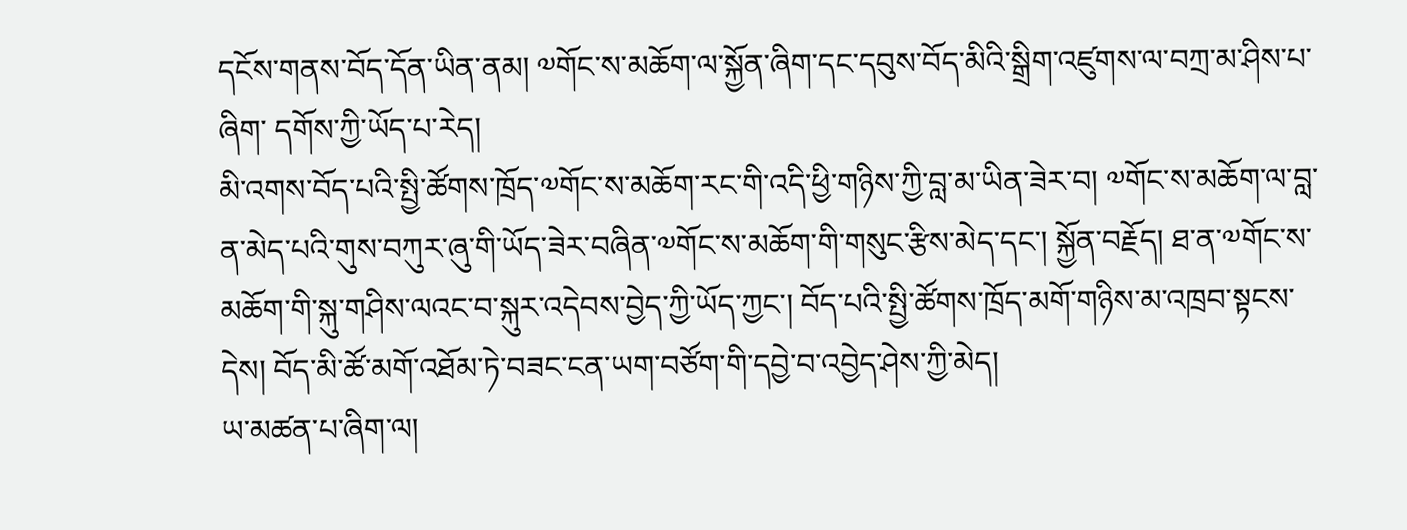དངོས་གནས་བོད་དོན་ཡིན་ནམ། ༧གོང་ས་མཆོག་ལ་སྐྱོན་ཞིག་དང་དབུས་བོད་མིའི་སྒྲིག་འཛུགས་ལ་བཀྲ་མ་ཤིས་པ་ཞིག་ དགོས་ཀྱི་ཡོད་པ་རེད།
མི་འགས་བོད་པའི་སྤྱི་ཚོགས་ཁྲོད་༧གོང་ས་མཆོག་རང་གི་འདི་ཕྱི་གཉིས་ཀྱི་བླ་མ་ཡིན་ཟེར་བ། ༧གོང་ས་མཆོག་ལ་བླ་ན་མེད་པའི་གུས་བཀུར་ཞུ་གི་ཡོད་ཟེར་བཞིན་༧གོང་ས་མཆོག་གི་གསུང་རྩིས་མེད་དང་། སྐྱོན་བརྗོད། ཐ་ན་༧གོང་ས་མཆོག་གི་སྐུ་གཤིས་ལའང་བ་སྐུར་འདེབས་བྱེད་ཀྱི་ཡོད་ཀྱང་། བོད་པའི་སྤྱི་ཚོགས་ཁྲོད་མགོ་གཉིས་མ་འཁྲབ་སྟངས་དེས། བོད་མི་ཚོ་མགོ་འཐོམ་ཏེ་བཟང་ངན་ཡག་བཙོག་གི་དབྱེ་བ་འབྱེད་ཤེས་ཀྱི་མེད།
ཡ་མཚན་པ་ཞིག་ལ།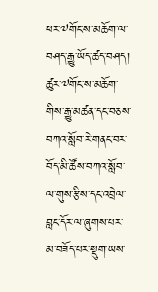ཕར་༧གོང་ས་མཆོག་ལ་བཤད་རྒྱུ་ཡོད་ཚད་བཤད། ཚུར་༧གོང་ས་མཆོག་གིས་རྒྱུ་མཚན་དང་བཅས་བཀའ་སློབ་རེ་གནང་བར་བོད་མི་ཚོས་བཀའ་སློབ་ལ་གུས་རྩིས་དང་འབྲེལ་བླང་དོར་ལ་ཞུགས་པར་མ་བཟོད་པར་སྡུག་ཡས་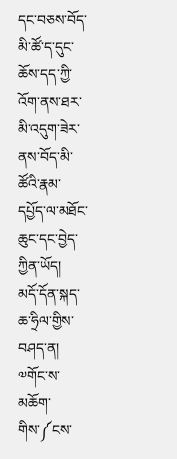དང་བཅས་བོད་མི་ཚོ་ད་དུང་ཆོས་དད་ཀྱི་འོག་ནས་ཐར་མི་འདུག་ཟེར་ནས་བོད་མི་ཚོའི་རྣམ་དཔྱོད་ལ་མཐོང་ཆུང་དང་བྱེད་ཀྱིན་ཡོད།
མདོ་དོན་སྐད་ཆ་ཧྲིལ་གྱིས་བཤད་ན། ༧གོང་ས་མཆོག་གིས་༼ངས་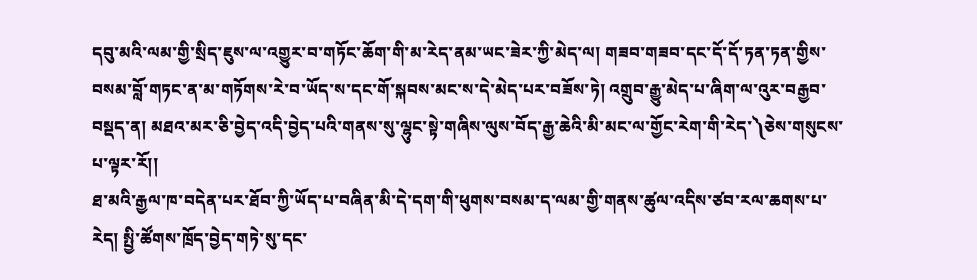དབུ་མའི་ལམ་གྱི་སྲིད་ཇུས་ལ་འགྱུར་བ་གཏོང་ཆོག་གི་མ་རེད་ནམ་ཡང་ཟེར་ཀྱི་མེད་ལ། གཟབ་གཟབ་དང་དོ་དོ་ཏན་ཏན་གྱིས་བསམ་བློ་གཏང་ན་མ་གཏོགས་རེ་བ་ཡོད་ས་དང་གོ་སྐབས་མང་ས་དེ་མེད་པར་བཟོས་ཏེ། འགྲུབ་རྒྱུ་མེད་པ་ཞིག་ལ་འུར་བརྒྱབ་བསྡད་ན། མཐའ་མར་ཅི་བྱེད་འདི་བྱེད་པའི་གནས་སུ་ལྷུང་སྟེ་གཞིས་ལུས་བོད་རྒྱ་ཆེའི་མི་མང་ལ་གྱོང་རེག་གི་རེད་༽ཅེས་གསུངས་པ་ལྟར་རོ།།
ཐ་མའི་རྒྱལ་ཁ་བདེན་པར་ཐོབ་ཀྱི་ཡོད་པ་བཞིན་མི་དེ་དག་གི་ཕུགས་བསམ་ད་ལམ་གྱི་གནས་ཚུལ་འདིས་ཙབ་རལ་ཆགས་པ་རེད། སྤྱི་ཚོགས་ཁྲོད་བྱེད་གཏེ་སུ་དང་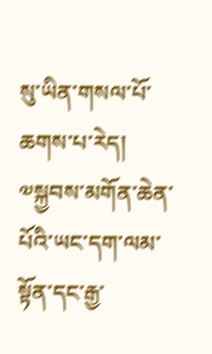སུ་ཡིན་གསལ་པོ་ཆགས་པ་རེད། ༧སྐྱབས་མགོན་ཆེན་པོའི་ཡང་དག་ལམ་སྟོན་དང་རྒྱ་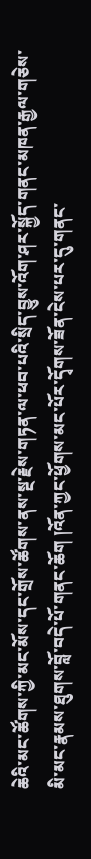ཆེའི་མང་ཚོགས་ཀྱི་མང་མོས་དང་གྲོས་ཚོགས་ནས་སྔ་རྗེས་གཏན་ལ་ཕབ་པའི་སྲིད་བྱུས་འོག་ཤར་སྐྱོད་གནང་མཁན་རྒྱལ་གཅེས་མི་མང་རྣམས་ཐུགས་བློ་བདེ་པོ་གནང་ཆོག །འོན་ཀྱང་ཕྱོགས་མང་པོར་དྭོགས་ཟོན་ངེས་པར་དུ་གནང་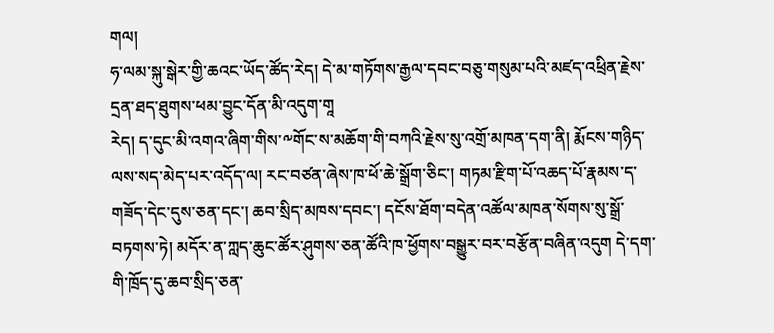གལ།
ཧ་ལམ་སྐུ་སྒེར་གྱི་ཆའང་ཡོད་ཚོད་རེད། དེ་མ་གཏོགས་རྒྱལ་དབང་བཅུ་གསུམ་པའི་མཛད་འཕྲིན་རྗེས་དྲན་ཐད་ཐུགས་ཕམ་བྱུང་དོན་མི་འདུག་གཱ
རེད། ད་དུང་མི་འགའ་ཞིག་གིས་༸གོང་ས་མཆོག་གི་བཀའི་རྗེས་སུ་འགྲོ་མཁན་དག་ནི། རྨོངས་གཉིད་ལས་སད་མེད་པར་འདོད་ལ། རང་བཙན་ཞེས་ཁ་ཕོ་ཆེ་སྒྲོག་ཅིང་། གཏམ་རྫིག་པོ་འཆད་པོ་རྣམས་ད་གཟོད་དེང་དུས་ཅན་དང་། ཆབ་སྲིད་མཁས་དབང་། དངོས་ཐོག་བདེན་འཚོལ་མཁན་སོགས་སུ་སྒྲོ་བཏགས་ཏེ། མདོར་ན་ཀླད་ཆུང་ཚོར་ཤུགས་ཅན་ཚོའི་ཁ་ཕྱོགས་བསྒྱུར་བར་བརྩོན་བཞིན་འདུག དེ་དག་གི་ཁྲོད་དུ་ཆབ་སྲིད་ཅན་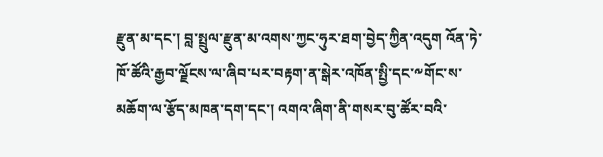རྫུན་མ་དང་། བླ་སྤྲུལ་རྫུན་མ་འགས་ཀྱང་ཧུར་ཐག་བྱེད་ཀྱིན་འདུག འོན་ཏེ་ཁོ་ཚོའི་རྒྱབ་ལྗོངས་ལ་ཞིབ་པར་བརྟག་ན་སྒེར་འཁོན་སྤྱི་དང་༸གོང་ས་མཆོག་ལ་རྩོད་མཁན་དག་དང་། འགའ་ཞིག་ནི་གསར་བུ་ཚོར་བའི་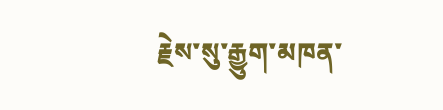རྗེས་སུ་རྒྱུག་མཁན་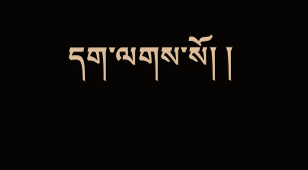དག་ལགས་སོ། །